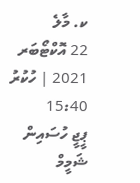ކ. މާލެ
22 އޮކްޓޯބަރ 2021 | ހުކުރު 15:40
ޕީޖީ ހުސައިން ޝަމީމް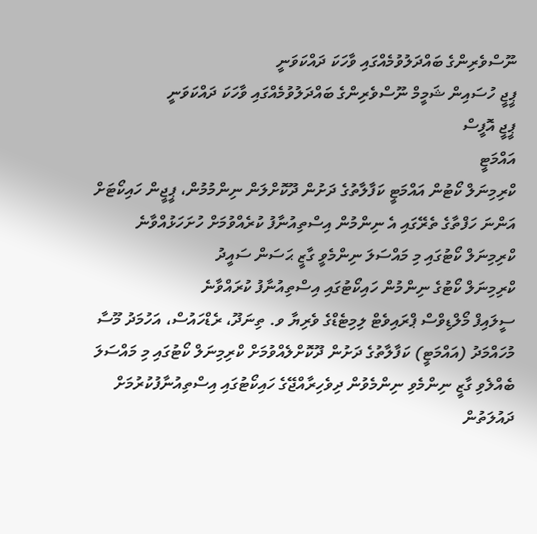ނޫސްވެރިންގެ ބައްދަލުވުމެއްގައި ވާހަކަ ދައްކަވަނީ
ޕީޖީ ހުސައިން ޝަމީމް ނޫސްވެރިންގެ ބައްދަލުވުމެއްގައި ވާހަކަ ދައްކަވަނީ
ޕީޖީ އޮފީސް
އައްމަޓީ
ކްރިމިނަލް ކޯޓުން އައްމަޓީ ކަފާލާތުގެ ދަށުން ދޫކޮށްލަން ނިންމުމުން، ޕީޖީން ހައިކޯޓަށް
އަންނަ ހަފްތާގެ ތެރޭގައި އެ ނިންމުން އިސްތިއުނާފު ކުރެއްވުމަށް ހުށަހަޅުއްވާނެ
ކްރިމިނަލް ކޯޓުގައި މި މައްސަލަ ނިންމެވީ ގާޒީ ޙަސަން ސައީދު
ކްރިމިނަލް ކޯޓުގެ ނިންމުން ހައިކޯޓުގައި އިސްތިއުނާފު ކުރައްވާނެ
ސީލައިފް މޯލްޑިވްސް ޕްރައިވެޓް ލިމިޓެޑްގެ ވެރިޔާ ވ. ތިނަދޫ، ރެޑްހައުސް، އަހުމަދު މޫސާ މުހައްމަދު (އައްމަޓީ) ކަފާލާތުގެ ދަށުން ދޫކޮށްލެއްވުމަށް ކްރިމިނަލް ކޯޓުގައި މި މައްސަލަ ބެއްލެވި ގާޒީ ނިންމެވި ނިންމެވުން ދިވެހިރާއްޖޭގެ ހައިކޯޓުގައި އިސްތިއުނާފުކުރުމަށް ދައުލަތުން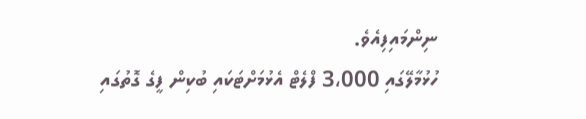ނިންމައިފިއެވެ.
ހުޅުމާލޭގައި 3،000 ފްލެޓް އެޅުމަށްޓަކައި ބުކިން ފީގެ ގޮތުގައި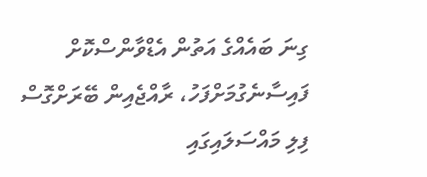ގިނަ ބައެއްގެ އަތުން އެޑްވާންސްކޮށް ފައިސާނެގުމަށްފަހު، ރާއްޖެއިން ބޭރަށްގޮސް ފިލި މައްސަލައިގައި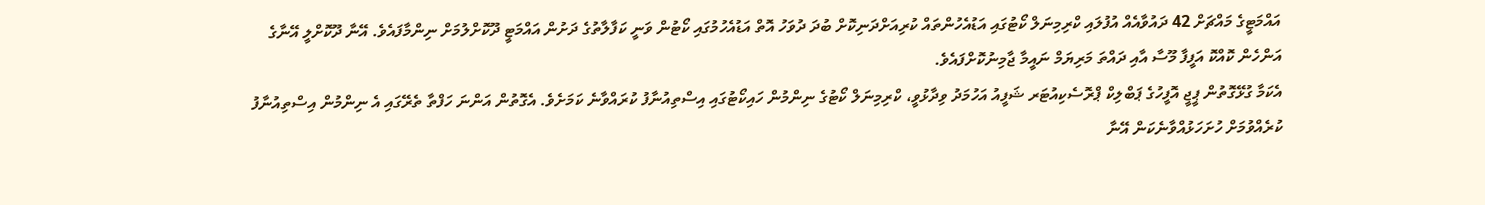އައްމަޓީގެ މައްޗަށް 42 ދައުވާއެއް އުފުލައި ކްރިމިނަލް ކޯޓުގައި އަޑުއެހުންތައް ކުރިއަށްދަނިކޮށް ބުދަ ދުވަހު އޮތް އަޑުއެހުމުގައި ކޯޓުން ވަނީ ކަފާލާތުގެ ދަށުން އައްމަޓީ ދޫކޮށްލުމަށް ނިންމާފައެވެ. އޭނާ ދޫކޮށްލީ އޭނާގެ އަންހެން ކޮއްކޮ އަފީފާ މޫސާ އާއި ދައްތަ މަރިޔަމް ނައީމާ ޖާމިނުކޮށްފައެވެ.
އެކަމާ ގުޅޭގޮތުން ޕީޖީ އޮފީހުގެ ޕަބްލިކް ޕްރޮސެކިއުޓަރ ޝަފީއު އަހުމަދު ވިދާޅުވީ، ކްރިމިނަލް ކޯޓުގެ ނިންމުން ހައިކޯޓުގައި އިސްތިއުނާފު ކުރައްވާނެ ކަމަށެވެ. އެގޮތުން އަންނަ ހަފްތާ ތެރޭގައި އެ ނިންމުން އިސްތިއުނާފު ކުރެއްވުމަށް ހުށަހަޅުއްވާނެކަން އޭނާ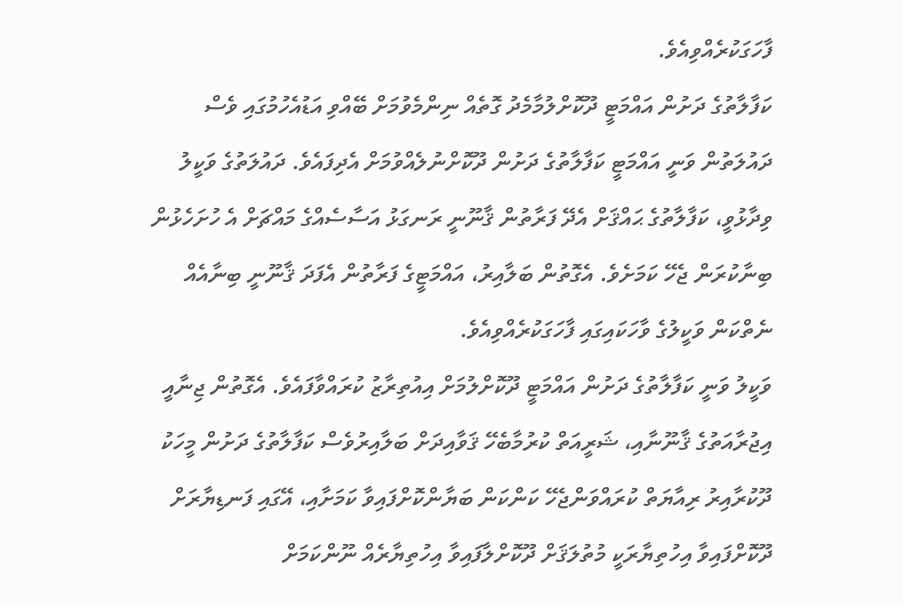ފާހަގަކުރެއްވިއެވެ.
ކަފާލާތުގެ ދަށުން އައްމަޓީ ދޫކޮށްލުމާމެދު ގޮތެއް ނިންމެވުމަށް ބޭއްވި އަޑުއެހުމުގައި ވެސް ދައުލަތުން ވަނީ އައްމަޓީ ކަފާލާތުގެ ދަށުން ދޫކޮށްނުލެއްވުމަށް އެދިފައެވެ. ދައުލަތުގެ ވަކީލު ވިދާޅުވީ، ކަފާލާތުގެ ޙައްޤަށް އެދޭ ފަރާތުން ޤާނޫނީ ރަނގަޅު އަސާސެއްގެ މައްޗަށް އެ ހުށަހެޅުން ބިނާކުރަން ޖެހޭ ކަމަށެވެ. އެގޮތުން ބަލާއިރު، އައްމަޓީގެ ފަރާތުން އެފަދަ ޤާނޫނީ ބިނާއެއް ނެތްކަން ވަކީލުގެ ވާހަކައިގައި ފާހަގަކުރެއްވިއެވެ.
ވަކީލު ވަނީ ކަފާލާތުގެ ދަށުން އައްމަޓީ ދޫކޮށްލުމަށް އިއުތިރާޒު ކުރައްވާފައެވެ. އެގޮތުން ޖިނާއީ އިޖުރާއަތުގެ ޤާނޫނާއި، ޝަރީއަތް ކުރުމާބެހޭ ޤަވާއިދަށް ބަލާއިރުވެސް ކަފާލާތުގެ ދަށުން މީހަކު ދޫކުރާއިރު ރިއާޔަތް ކުރައްވަންޖެހޭ ކަންކަން ބަޔާންކޮށްފައިވާ ކަމަށާއި، އޭގައި ފަނޑިޔާރަށް ދޫކޮށްފައިވާ އިހުތިޔާރަކީ މުތުލަޤަށް ދޫކޮށްލާފައިވާ އިހުތިޔާރެއް ނޫންކަމަށް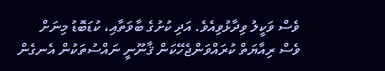ވެސް ވަކީލު ވިދާޅުވިއެވެ. އަދި ކުށުގެ ބާވަތާއި، ކުޑަބޮޑު މިނަށް ވެސް ރިއާޔަތް ކުރައްވަންޖެހޭކަން ޤާނޫނީ ނައްސުތަކުން އެނގެން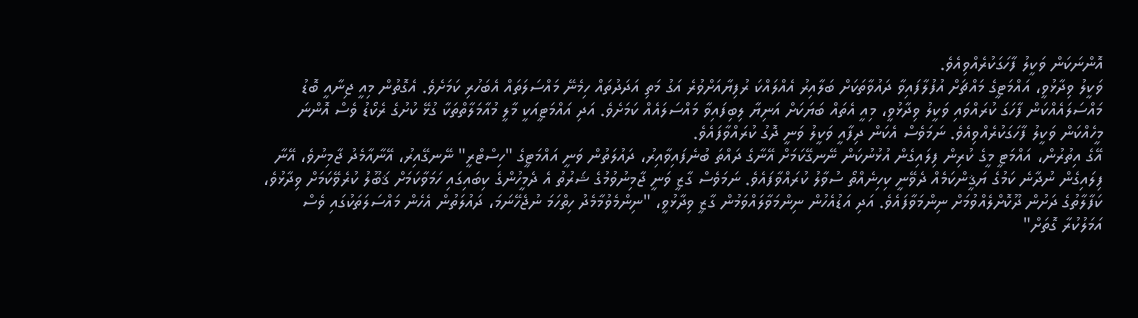އޮންނަކަން ވަކީލު ފާހަގަކުރެއްވިއެވެ.
ވަކީލު ވިދާޅުވީ، އައްމަޓީގެ މައްޗަށް އުފުލާފައިވާ ދައުވާތަކަށް ބަލާއިރު އެއްލައްކަ ރުފިޔާއަށްވުރެ އަގު މަތި އަދަދުތައް ހިމެނޭ މައްސަލަތައް އެބަހުރި ކަމަށެވެ. އެގޮތުން މިއީ ޖިނާއީ ބޮޑު މައްސަލައެއްކަން ފާހަގަ ކުރައްވައި ވަކީލު ވިދާޅުވީ، މިއީ އެތައް ބަޔަކަށް އަނިޔާ ލިބިފައިވާ މައްސަލައެއް ކަމަށެވެ. އަދި އައްމަޓީއަކީ މާލީ މުއާމަލާތްތަކާ ގުޅޭ ކުށުގެ ރެކޯޑު ވެސް އޮންނަ މީހެއްކަން ވަކީލު ފާހަގަކުރެއްވިއެވެ. ނަމަވެސް އެކަން ދިފާއީ ވަކީލު ވަނީ ދޮގު ކުރައްވާފައެވެ.
އޭގެ އިތުރުން، އައްމަޓީ މީގެ ކުރިން ފިލައިގެން އުޅުނުކަން ނޭނގޭކަމަށް އޭނާގެ ދައްތަ ބުނެފައިވާއިރު، ދައުލަތުން ވަނީ އައްމަޓީގެ "ހިސްޓްރީ" ނޭނގޭއިރު، އޭނާއާމެދު ޖާމިނުވެ، އޭނާ ފިލައިގެން ނުދާނެ ކަމުގެ ޔަޤީންކަމެއް ދެވޭނީ ކިހިނެއްތޯ ސުވާލު ކުރައްވާފައެވެ. ނަމަވެސް ގާޒީ ވަނީ ޖާމިނުވުމުގެ ޝަރުތު އެ ދެމީހުންގެ ކިބައިގައި ހަމަވާކަމަށް ޤަބޫލު ކުރެވޭކަމަށް ވިދާޅުވެ، ކަފާލާތުގެ ދަށުން ދޫކޮށްލެއްވުމަށް ނިންމަވާފައެވެ. އަދި އަޑުއެހުން ނިންމަވާލައްވަމުން ގާޒީ ވިދާޅުވީ، "ނިންމެވުމާމެދު ހިތްހަމަ ނުޖެހޭނަމަ، ދައުލަތުން އެހެން މައްސަލަތަކުގައި ވެސް އަމަލުކުރާ ގޮތަށް"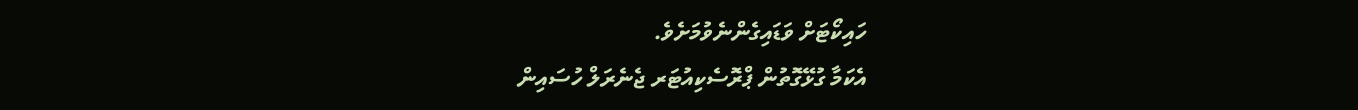ހައިކޯޓަށް ވަޑައިގެންނެވުމަށެވެ.
އެކަމާ ގުޅޭގޮތުން ޕްރޮސެކިއުޓަރ ޖެނެރަލް ހުސައިން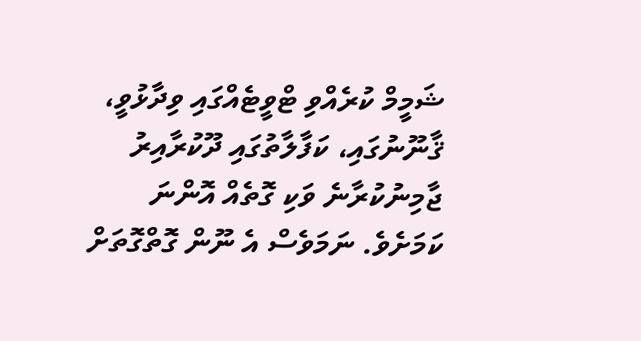ޝަމީމް ކުރެއްވި ޓްވީޓެއްގައި ވިދާޅުވީ، ޤާނޫނުގައި، ކަފާލާތުގައި ދޫކުރާއިރު ޖާމިނުކުރާނެ ވަކި ގޮތެއް އޮންނަ ކަމަށެވެ. ނަމަވެސް އެ ނޫން ގޮތްގޮތަށް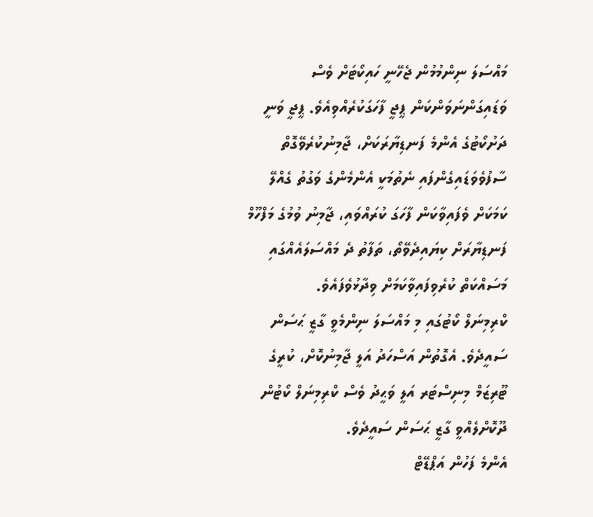މައްސަލަ ނިންމުމުން ޖެހޭނީ ހައިކޯޓަށް ވެސް ވަޑައިގަންނަވަންކަން ޕީޖީ ފާހަގަކުރެއްވިއެވެ. ޕީޖީ ވަނީ ދަށުކޯޓުގެ އެންމެ ފަނޑިޔާރަކަށް، ޖާމިނުކުރެވޭގޮތް ސާފުވެވަޑައިގެންފައި ނެތުމަކީ އެންމެންގެ ވަގުތު ގެއްލޭ ކަމަކަށް ވެފައިވާކަން ފާހަގަ ކުރައްވައި، ޖާމިނު ވުމުގެ މަފްހޫމް ފަނޑިޔާރަށް ކިޔައިދެވޭތޯ، ތަފާތު ދެ މައްސަލައެއްގައި މަސައްކަތް ކުރެވިފައިވާކަމަށް ވިދާޅުވެފައެވެ.
ކްރިމިނަލް ކޯޓުގައި މި މައްސަލަ ނިންމެވީ ގާޒީ ޙަސަން ސައީދެވެ. އެގޮތުން އަސްހަދު އަލީ ޖާމިނުކޮށް، ކުރީގެ ޓޫރިޒަމް މިނިސްޓަރ އަލީ ވަޙީދު ވެސް ކްރިމިނަލް ކޯޓުން ދޫކޮށްލެއްވީ ގާޒީ ޙަސަން ސައީދެވެ.
އެންމެ ފަހުން އަޕްޑޭޓް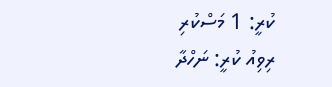ކުރީ: 1 މަސްކުރި
ރިވިއު ކުރީ: ނަހްދާ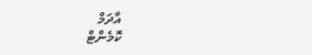އާދަމް
ކޮމެންޓް